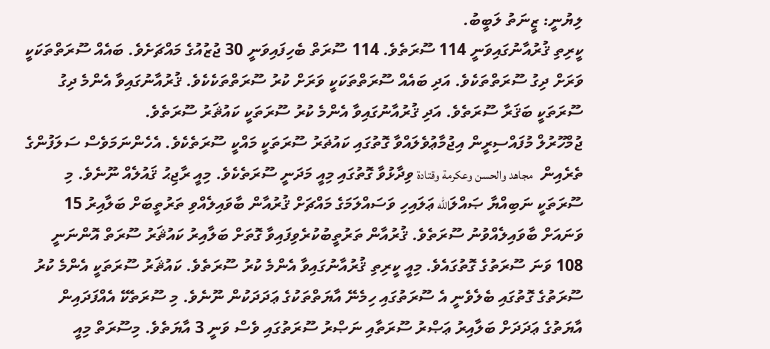ލިޔުނީ: ޒީނަތު ލަބީބު.
ކީރިތި ޤުރުއާނުގައިވަނީ 114 ސޫރަތެވެ. 114 ސޫރަތް ބެހިފައިވަނީ 30 ޖުޒުއުގެ މައްޗަށެވެ. ބައެއް ސޫރަތްތަކަކީ ވަރަށް ދިގު ސޫރަތްތަކެވެ. އަދި ބައެއް ސޫރަތްތަކަކީ ވަރަށް ކުރު ސޫރަތްތަކެކެވެ. ޤުރުއާނުގައިވާ އެންމެ ދިގު ސޫރަތަކީ ބަޤަރާ ސޫރަތެވެ. އަދި ޤުރުއާނުގައިވާ އެންމެ ކުރު ސޫރަތަކީ ކައުޘަރު ސޫރަތެވެ.
ޖުމްހޫރުލް މުފައްސިރީން އިޖުމާޢުވެލައްވާ ގޮތުގައި ކައުޡަރު ސޫރަތަކީ މައްކީ ސޫރަތެކެވެ. އެހެންނަމަވެސް ސަލަފުންގެ ތެރެއިން  مجاهد والحسن وعكرمة وقتادة ވިދާޅުވާ ގޮތުގައި މިއީ މަދަނީ ސޫރަތެކެވެ. މިއީ ރާޖިޙު ޤައުލެއް ނޫނެވެ. މި ސޫރަތަކީ ނަބިއްޔާ ޞައްލަالله ޢަލައިހި ވަސައްލަމަގެ މައްޗަށް ޤުރުއާން ބާވައިލެއްވި ތަރުތީބަށް ބަލާއިރު 15 ވަނައަށް ބާވައިލެއްވުނު ސޫރަތެވެ. ޤުރުއާން ތަރުތީބުކުރެވިފައިވާ ގޮތަށް ބަލާއިރު ކައުޘަރު ސޫރަތް އޮންނަނީ 108 ވަނަ ސޫރަތުގެ ގޮތުގައެވެ. މިއީ ކީރިތި ޤުރުއާނުގައިވާ އެންމެ ކުރު ސޫރަތެވެ. ކައުޘަރު ސޫރަތަކީ އެންމެ ކުރު ސޫރަތުގެ ގޮތުގައި ބެލެވެނީ އެ ސޫރަތުގައި ހިމެނޭ އާޔަތްތަކުގެ ޢަދަދަކުން ނޫނެވެ. މި ސޫރަތެކޭ އެއްފަދައިން އާޔަތުގެ ޢަދަދަށް ބަލާއިރު ޢަޞްރު ސޫރަތާއި ނަޞްރު ސޫރަތުގައި ވެސް ވަނީ 3 އާޔަތެވެ. މިސޫރަތް މިއީ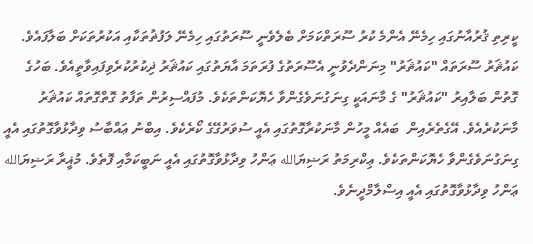ކީރިތި ޤުރުއާނުގައި ހިމެނޭ އެންމެ ކުރު ސޫރަތްކަމަށް ބެލެވެނީ ސޫރަތުގައި ހިމެނޭ ލަފުޡުތަކާއި އަކުރުތަކަށް ބަލާފައެވެ.
ކައުޘަރު ސޫރަތައް "ކައުޘަރު" މިނަންދެވުނީ އެސޫރަތުގެ ފުރަތަމަ އާޔަތުގައި ކައުޘަރު ޛިކުރުކުރެވިފައިވާތީއެވެ. ބަހުގެ ގޮތުން ބަލާއިރު "ކައުޘަރު" ގެ މާނައަކީ ގިނަގުނަވެގެންވާ ހެޔޮކަންތަކެވެ. މުފައްސިރުން ތަފާތު ގޮތްގޮތައް ކައުޘަރު މާނަކުރެއެވެ. އޭގެތެރެއިން  ބައެއް މީހުން މާނަކުރާގޮތުގައި އެއީ ސުވަރުގޭގެ ކޯރެކެވެ. އިބްނު ޢައްބާސު ވިދާޅުވާގޮތުގައި އެއީ ގިނަގުނަވެގެންވާ ހެޔޮކަންތަކެވެ. ޢިކްރިމަތު ރަޟިޔަالله ޢަންހު ވިދާޅުވާގޮތުގައި އެއީ ނަބީކަމާއި ފޮތެވެ. މުޣީރާ ރަޟިޔަالله ޢަންހު ވިދާޅުވާގޮތުގައި އެއީ އިސްލާމްދީނެވެ.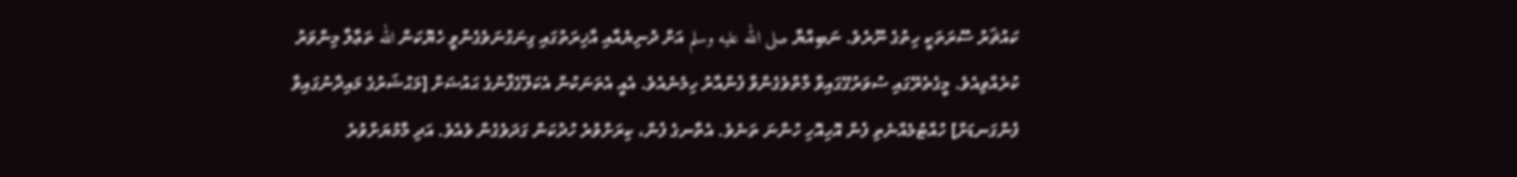ކައުޘަރު ސޫރަތަކީ ހިތުގެ ނޫރެވެ. ނަބިއްޔާ صلى الله عليه وسلم އަށް ދުނިޔެއާއި އާޚިރަތުގައި ގިނަގުނަވެގެންވީ ހެޔޮކަން الله ތަޢާލާ މިންވަރު ކުރެއްވިއެވެ. މީގެތެރޭގައި ސުވަރުގޭގައިވާ މާތްވެގެންވާ ފެންއާރު ހިމެނެއެވެ. އެއީ އެތަނަކުން އެކަލޭގެފާނުގެ ޙައުޟަށް [މަޙުޝަރުގެ މައިދާނުގައިވާ ފެންގަނޑަށް] ހުއްޓުމެއްނެތި ފެން އޮހިއޮހި ހުންނަ ތަނެވެ. އެތާނގެ ފެން، ކިރަށްވުރެ ހުދުކަން ގަދަވެގެން ވެއެވެ. އަދި މާމުޔަށްވުރެ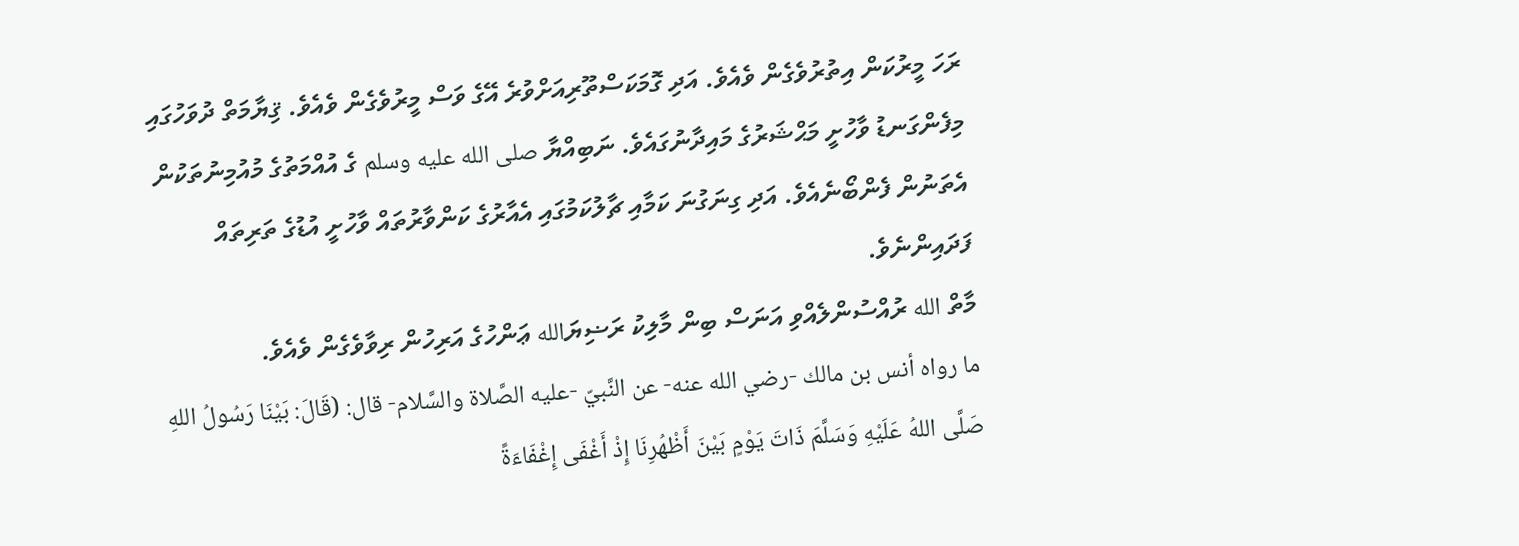ރަހަ މީރުކަން އިތުރުވެގެން ވެއެވެ. އަދި ގޮމަކަސްތޫރިއަށްވުރެ އޭގެ ވަސް މީރުވެގެން ވެއެވެ. ޤިޔާމަތް ދުވަހުގައި މިފެންގަނޑު ވާހުށީ މަޙްޝަރުގެ މައިދާނުގައެވެ. ނަބިއްޔާ صلى الله عليه وسلم ގެ އުއްމަތުގެ މުއުމިނުތަކުން އެތަނުން ފެންބޯނެއެވެ. އަދި ގިނަގުނަ ކަމާއި ޗާލުކަމުގައި އެއާރުގެ ކަންވާރުތައް ވާހުށީ އުޑުގެ ތަރިތައް ފަދައިންނެވެ.
މާތް الله ރުއްސުންލެއްވި އަނަސް ބިން މާލިކު ރަޟިޔަالله ޢަންހުގެ އަރިހުން ރިވާވެގެން ވެއެވެ.
ما رواه أنس بن مالك -رضي الله عنه- عن النَّبيّ -عليه الصَّلاة والسَّلام- قال: (قَالَ: بَيْنَا رَسُولُ اللهِ صَلَّى اللهُ عَلَيْهِ وَسَلَّمَ ذَاتَ يَوْمٍ بَيْنَ أَظْهُرِنَا إِذْ أَغْفَى إِغْفَاءَةً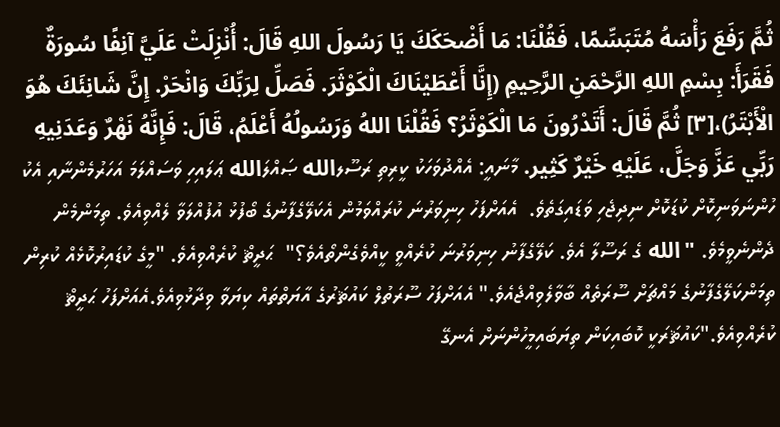ثُمَّ رَفَعَ رَأْسَهُ مُتَبَسِّمًا، فَقُلْنَا: مَا أَضْحَكَكَ يَا رَسُولَ اللهِ قَالَ: أُنْزِلَتْ عَلَيَّ آنِفًا سُورَةٌ فَقَرَأَ: بِسْمِ اللهِ الرَّحْمَنِ الرَّحِيمِ (إِنَّا أَعْطَيْنَاكَ الْكَوْثَرَ. فَصَلِّ لِرَبِّكَ وَانْحَرْ. إِنَّ شَانِئَكَ هُوَ الْأَبْتَرُ)،[٣] ثُمَّ قَالَ: أَتَدْرُونَ مَا الْكَوْثَرُ؟ فَقُلْنَا اللهُ وَرَسُولُهُ أَعْلَمُ، قَالَ: فَإِنَّهُ نَهْرٌ وَعَدَنِيهِ رَبِّي عَزَّ وَجَلَّ، عَلَيْهِ خَيْرٌ كَثِير. މާނައީ: އެއްދުވަހަކު ކީރިތި ރަސޫލالله ޞައްލަالله ޢަލައިހި ވަސައްލަމަ އަހަރުމެންނާއި އެކު ހުންނަވަނިކޮށް ކުޑަކޮށް ނިދިޖެހި ވަޑައިގަތެވެ.  އެއަށްފަހު ހިނިވަރުނަ ކުރައްވަމުން އެކަލޭގެފާނުގެ ބޯފުޅު އުފުއްލަވާ ލެއްވިއެވެ. ތިމަންމެން ދެންނެވީމެވެ. "الله ގެ ރަސޫލާ އެވެ. ކަލޭގެފާނު ހިނިވަރުނަ ކުރެއްވީ ކީއްވެގެންތޯއެވެ؟"  ޙަދީޘް ކުރެއްވިއެވެ. "މީގެ ކުޑައިރުކޮޅެއް ކުރިން ތިމަންކަލޭގެފާނުގެ މައްޗަށް ސޫރަތެއް ބާވާލެވިއްޖެއެވެ." އެއަށްފަހު ސޫރަތުލް ކައުޘަރުގެ އާޔަތްތައް ކިޔަވާ ވިދާޅުވިއެވެ.އެއަށްފަހު ޙަދީޘް ކުރެއްވިއެވެ."ކައުޘަރަކީ ކޮބައިކަން ތިޔަބައިމީހުންނަށް އެނގޭ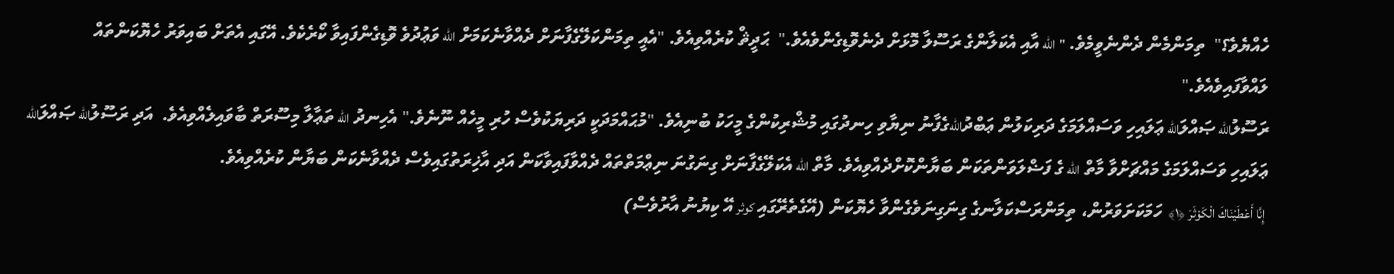ހެއްޔެވެ؟"  ތިމަންމެން ދެންނެވީމެވެ. "الله އާއި އެކަލާންގެ ރަސޫލާ މޮޅަށް ދެނެވޮޑިގެންވެއެވެ."  ޙަދީޘް ކުރެއްވިއެވެ. "އެއީ ތިމަންކަލޭގެފާނަށް ދެއްވާނެކަމަށް الله ވަޢުދުވެ ވޮޑިގެންފައިވާ ކޯރެކެވެ. އޭގައި އެތަށް ބައިވަރު ހެޔޮކަންތައް ލައްވާފައިވެއެވެ."
ރަސޫލުالله ޞައްލަالله ޢަލައިހި ވަސައްލަމަގެ ދަރިކަލުން ޢަބްދުاللهގެފާނު ނިޔާވި ހިނދުގައި މުޝްރިކުންގެ މީހަކު ބުނިއެވެ. "މުޙައްމަދަކީ ދަރިޔަކުވެސް ހުރި މީހެއް ނޫނެވެ." އެހިނދު الله ތަޢާލާ މިސޫރަތް ބާވައިލެއްވިއެވެ.  އަދި ރަސޫލުالله ޞައްލަالله ޢަލައިހި ވަސައްލަމަގެ މައްޗަށްވާ މާތް الله ގެ ފަޟްލަވަންތަކަން ބަޔާންކޮށްދެއްވިއެވެ. މާތް الله އެކަލޭގެފާނަށް ގިނަގުނަ ނިޢްމަތްތައް ދެއްވާފައިވާކަން އަދި އާޚިރަތުގައިވެސް ދެއްވާނެކަން ބަޔާން ކުރެއްވިއެވެ.
 إِنَّا أَعْطَيْنَاكَ الْكَوْثَرَ ﴿١﴾  ހަމަކަށަވަރުން، ތިމަންރަސްކަލާނގެ ގިނަގިނަވެގެންވާ ހެޔޮކަން (އޭގެތެރޭގައި كوثر އޭ ކިޔުނު އާރުވެސް)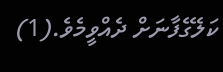ކަލޭގެފާނަށް ދެއްވީމެވެ.(1)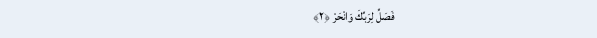فَصَلِّ لِرَبِّكَ وَانْحَرْ ﴿٢﴾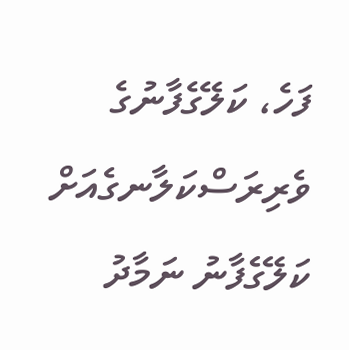ފަހެ، ކަލޭގެފާނުގެ ވެރިރަސްކަލާނގެއަށް ކަލޭގެފާނު ނަމާދު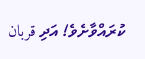ކުރައްވާށެވެ! އަދި قربان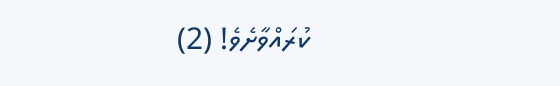ކުރައްވާށެވެ! (2)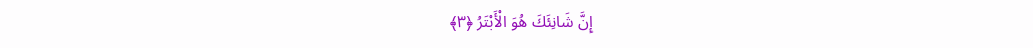إِنَّ شَانِئَكَ هُوَ الْأَبْتَرُ ﴿٣﴾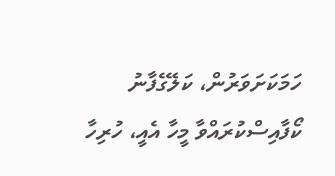ހަމަކަށަވަރުން، ކަލޭގެފާނު ކޯފާއިސްކުރައްވާ މީހާ އެއީ، ހުރިހާ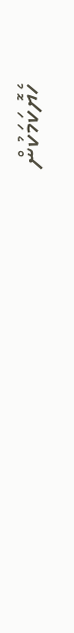ހެޔޮކަމަކުން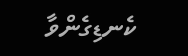ކެނޑިގެންވާ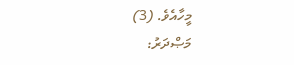މީހާއެވެ. (3)
މަޞްދަރު: